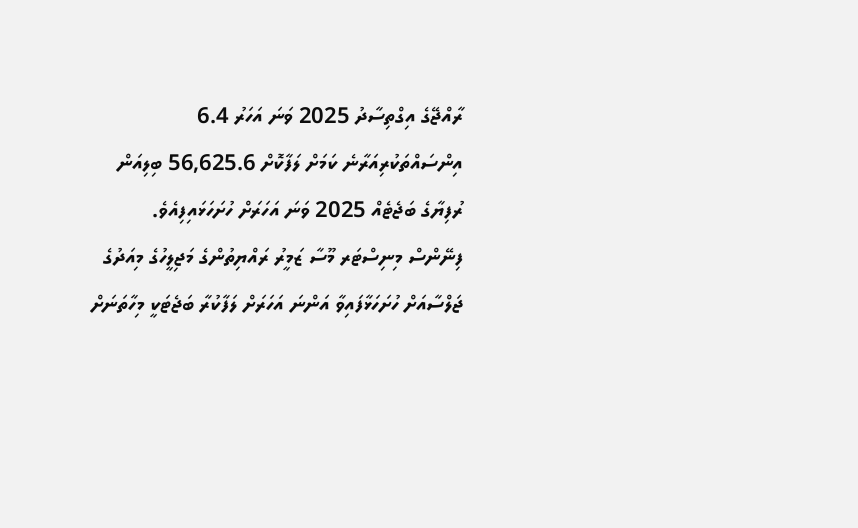ރާއްޖޭގެ އިގްތިސާދު 2025 ވަނަ އަހަރު 6.4 އިންސައްތަކުރިއަރާނެ ކަމަށް ލަފާކޮށް 56,625.6 ބިލިއަން ރުފިޔާގެ ބަޖެޓެއް 2025 ވަނަ އަހަރަށް ހުށަހަޅައިފިއެވެ.
ފިނޭންސް މިނިސްޓަރ މޫސާ ޒަމީރު ރައްޔިތުންގެ މަޖިލީހުގެ މިއަދުގެ ޖަލްސާއަށް ހުށަހަޅާފައިވާ އަންނަ އަހަރަށް ލަފާކުރާ ބަޖެޓަކީ މިހާތަނަށް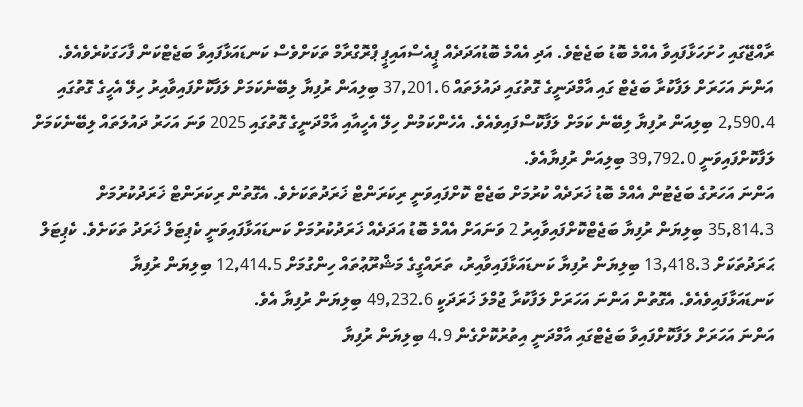ރާއްޖޭގައި ހުށަހަޅާފައިވާ އެއްމެ ބޮޑު ބަޖެޓެވެ. އަދި އެއްމެ ބޮޑުއަދަދެއް ޕީއެސްއައިޕީ ޕްރޮގްރާމް ތަކަށްވެސް ކަނޑައަޅާފައިވާ ބަޖެޓްކަން ފާހަގަކުރެވެއެވެ.
އަންނަ އަހަރަށް ލަފާކުރާ ބަޖެޓް ގައި އާމްދަނީގެ ގޮތުގައި ދައުލަތައް 37,201.6 ބިލިއަން ރުފިޔާ ލިބޭނެކަމަށް ލަފާކޮށްފައިވާއިރު ހިލޭ އެހީގެ ގޮތުގައި 2,590.4 ބިލިއަން ރުފިޔާ ލިބޭނެ ކަމަށް ލަފާކޮސްފައިވެއެވެ. އެހެންކަމުން ހިލޭ އެހީއާއި އާމްދަނީގެ ގޮތުގައި 2025 ވަނަ އަހަރު ދައުލަތައް ލިބޭނެކަމަށް ލަފާކޮށްފައިވަނީ 39,792.0 ބިލިއަން ރުފިޔާއެވެ.
އަންނަ އަހަރުގެ ބަޖެޓުން އެއްމެ ބޮޑު ޚަރަދެއް ކުރުމަށް ބަޖެޓް ކޮށްފައިވަނީ ރިކަރަންޓް ޚަރަދުތަކަށެވެ. އެގޮތުން ރިކަރަންޓް ޚަރަދުކުރުމަށް 35,814.3 ބިލިޔަން ރުފިޔާ ބަޖެޓްކޮށްފައިވާއިރު 2 ވަނައަށް އެއްމެ ބޮޑު އަދަދެއް ޚަރަދުކުރުމަށް ކަނޑައަޅާފައިވަނީ ކެޕިޓަލް ޚަރަދު ތަކަށެވެ. ކެޕިޓަލް ޙަރަދުތަކަށް 13,418.3 ބިލިޔަން ރުފިޔާ ކަނޑައަޅާފައިވާއިރު، ތަރައްގީގެ މަޝްރޫޢުތައް ހިންގުމަށް 12,414.5 ބިލިޔަން ރުފިޔާ ކަނޑައަޅާފައިވެއެވެ. އެގޮތުން އަންނަ އަހަރަށް ލަފާކުރާ ޖުމްލަ ޚަރަދަކީ 49,232.6 ބިލިޔަން ރުފިޔާ އެވެ.
އަންނަ އަހަރަށް ލަފާކޮށްފައިވާ ބަޖެޓްގައި އާމްދަނީ އިތުރުކޮށްގެން 4.9 ބިލިޔަން ރުފިޔާ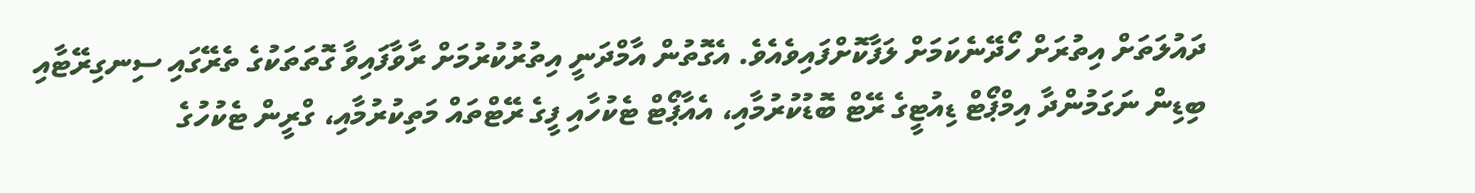ދައުލަތަށް އިތުރަށް ހޯދޭނެކަމަށް ލަފާކޮށްފައިވެއެވެ. އެގޮތުން އާމްދަނީ އިތުރުކުރުމަށް ރާވާފައިވާ ގޮތަތަކުގެ ތެރޭގައި ސިނގިރޭޓާއި ބިޑިން ނަގަމުންދާ އިމްޕޯޓް ޑިއުޓީގެ ރޭޓް ބޮޑުކުރުމާއި، އެއާޕޯޓް ޓެކުހާއި ފީގެ ރޭޓްތައް މަތިކުރުމާއި، ގްރީން ޓެކުހުގެ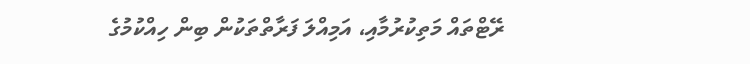ރޭޓްތައް މަތިކުރުމާއި، އަމިއްލަ ފަރާތްތަކުން ބިން ހިއްކުމުގެ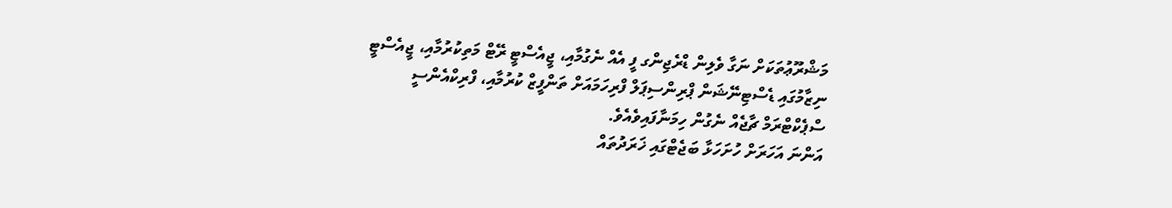މަޝްރޫޢުތަކަށް ނަގާ ވެލިން ޑްރެޖިންގ ފީ އެއް ނެގުމާއި، ޖީއެސްޓީ ރޭޓް މަތިކުރުމާއި، ޖީއެސްޓީ ނިޒާމުގައި ޑެސްޓިނޭޝަން ޕްރިންސިޕަލް ފްރިހަމައަށް ތަންފީޒް ކުރުމާއި، ފްރިކްއެންސީ ސްޕެކްޓްރަމް ޗާޖެއް ނެގުން ހިމަނާފައިވެއެވެ.
އަންނަ އަހަރަށް ހުށަހަޅާ ބަޖެޓްގައި ޚަރަދުތައް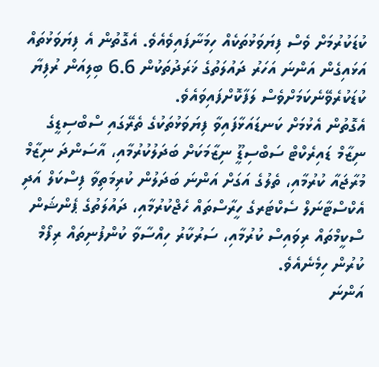ކުޑަކުރުމަށް ވެސް ފިޔަވަޅުތަކެއް ހިމަނާފައިވެއެވެ. އެގޮތުން އެ ފިޔަވަޅުތައް އަޅައިގެން އަންނަ އަހަރު ދައުލަތުގެ ޚަރަދުތަކުން 6.6 ބިލިއަން ރުފިޔާ ކުޑަކުރެވޭނެކަމަށްވެސް ލަފާކޮށްފައިވައެވެ.
އެގޮތުން އެޅުމަށް ކަނޑައަޅާފައިވާ ފިޔަވަޅުތަކުގެ ތެރޭގައި ސްބްސިޑީގެ ނިޒާމް ޑައިރެކްޓް ސަބްސިޑީޫ ނިޒާމަކަށް ބަދަލުކުރުމާއި، އާސަންދަ ނިޒާމް މުރާޖައާ ކުރުމާއި، ތެލުގެ އަގަށް އަންނަ ބަދަލުން ކުރިމަތިވާ ފިސްކަލް އަދި އެކްސްޓާނަލް ސެކްޓަރގެ ހީރާސްތައް ހެޖްކުރުމާއި، ދައުލަތުގެ ޕެންޝަން ސްކީމްތައް ރިވައިސް ކުރުމާއި، ސަރުކާރު ހިއްސާވާ ކުންފުނިތައް ރިފޯމް ކުރުން ހިމެނެއެވެ.
އަންނަ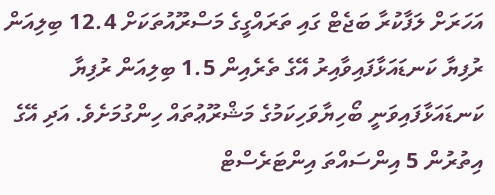އަހަރަށް ލަފާކުރާ ބަޖެޓް ގައި ތަރައްގީގެ މަސްރޫއުތަކަށް 12.4 ބިލިއަން ރުފިޔާ ކަނޑައަޅާފައިވާއިރު އޭގެ ތެރެއިން 1.5 ބިލިއަން ރުފިޔާ ކަނޑައަޅާފައިވަނީ ބޯހިޔާވަހިކަމުގެ މަޝްރޫޢުތައް ހިންގުމަށެވެ. އަދި އޭގެ އިތުރުން 5 އިންސައްތަ އިންޓަރެސްޓް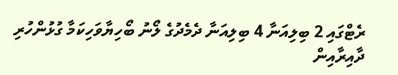ރެޓްގައި 2 ބިލިއަނާ 4 ބިލިއަނާ ދެމެދުގެ ލޯނު ބޯހިޔާވަހިކަމާ ގުޅުންހުރި ދާއިރާއިން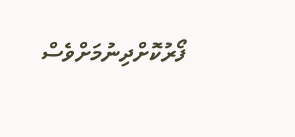ފޯރުކޮށްދިނުމަށްވެސް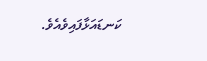ކަނޑައަޅާފައިވެއެވެ.